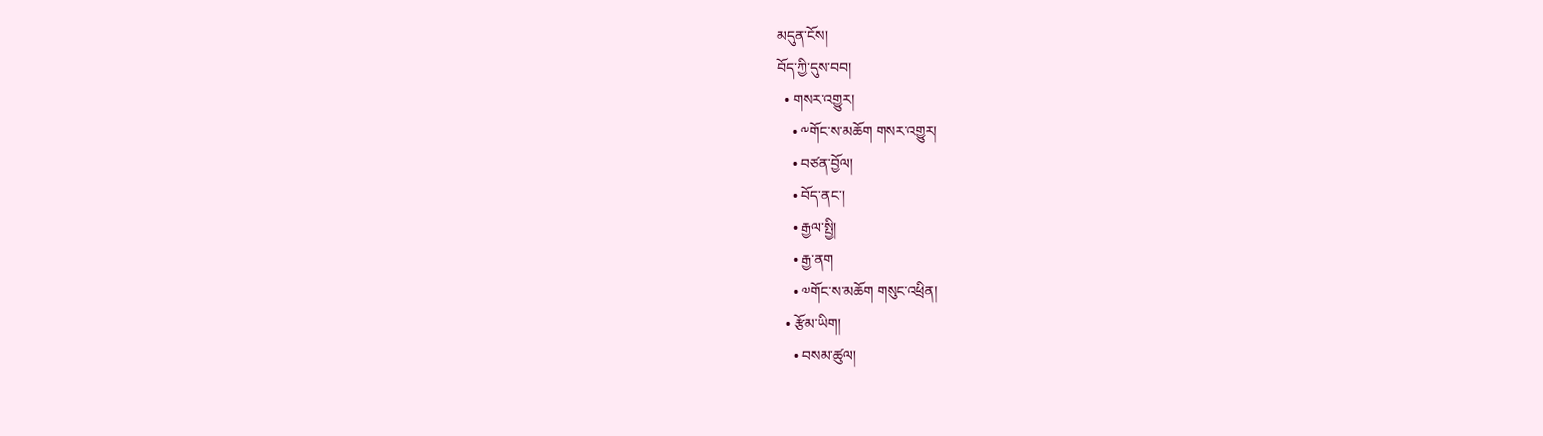མདུན་ངོས།
བོད་ཀྱི་དུས་བབ།
  • གསར་འགྱུར།
    • ༸གོང་ས་མཆོག གསར་འགྱུར།
    • བཙན་བྱོལ།
    • བོད་ནང་།
    • རྒྱལ་སྤྱི།
    • རྒྱ་ནག
    • ༧གོང་ས་མཆོག གསུང་འཕྲིན།
  • རྩོམ་ཡིག།
    • བསམ་ཚུལ།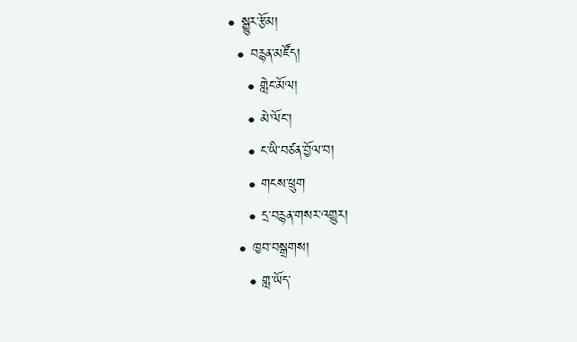• སྒྱུར་རྩོམ།
  • བརྙན་མཛོད།
    • གླེང་མོལ།
    • མེ་ལོང་།
    • ང་ཡི་བཙན་བྱོལ་བ།
    • གངས་ཕྲུག
    • དྲ་བརྙན་གསར་འགྱུར།
  • ཁྱབ་བསྒྲགས།
    • གླ་ཡོད་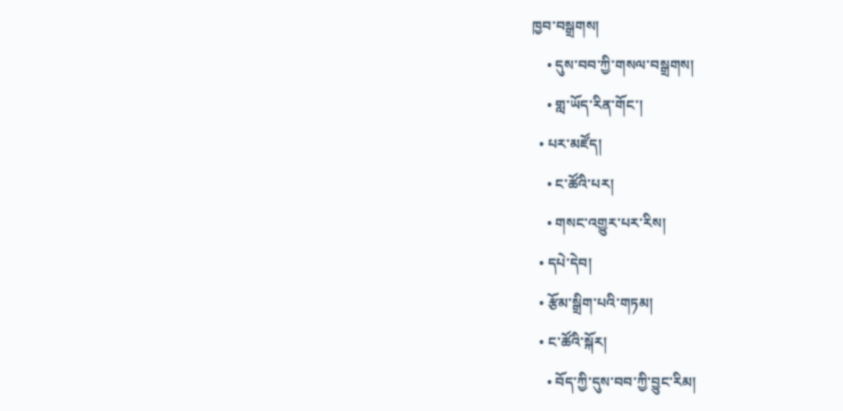ཁྱབ་བསྒྲགས།
    • དུས་བབ་ཀྱི་གསལ་བསྒྲགས།
    • གླ་ཡོད་རིན་གོང་།
  • པར་མཛོད།
    • ང་ཚོའི་པར།
    • གསང་འགྱུར་པར་རིས།
  • དཔེ་དེབ།
  • རྩོམ་སྒྲིག་པའི་གཏམ།
  • ང་ཚོའི་སྐོར།
    • བོད་ཀྱི་དུས་བབ་ཀྱི་བྱུང་རིམ།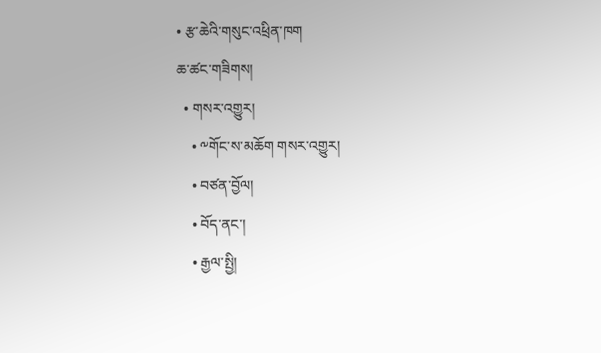• རྩ་ཆེའི་གསུང་འཕྲིན་ཁག
ཆ་ཚང་གཟིགས།
  • གསར་འགྱུར།
    • ༸གོང་ས་མཆོག གསར་འགྱུར།
    • བཙན་བྱོལ།
    • བོད་ནང་།
    • རྒྱལ་སྤྱི།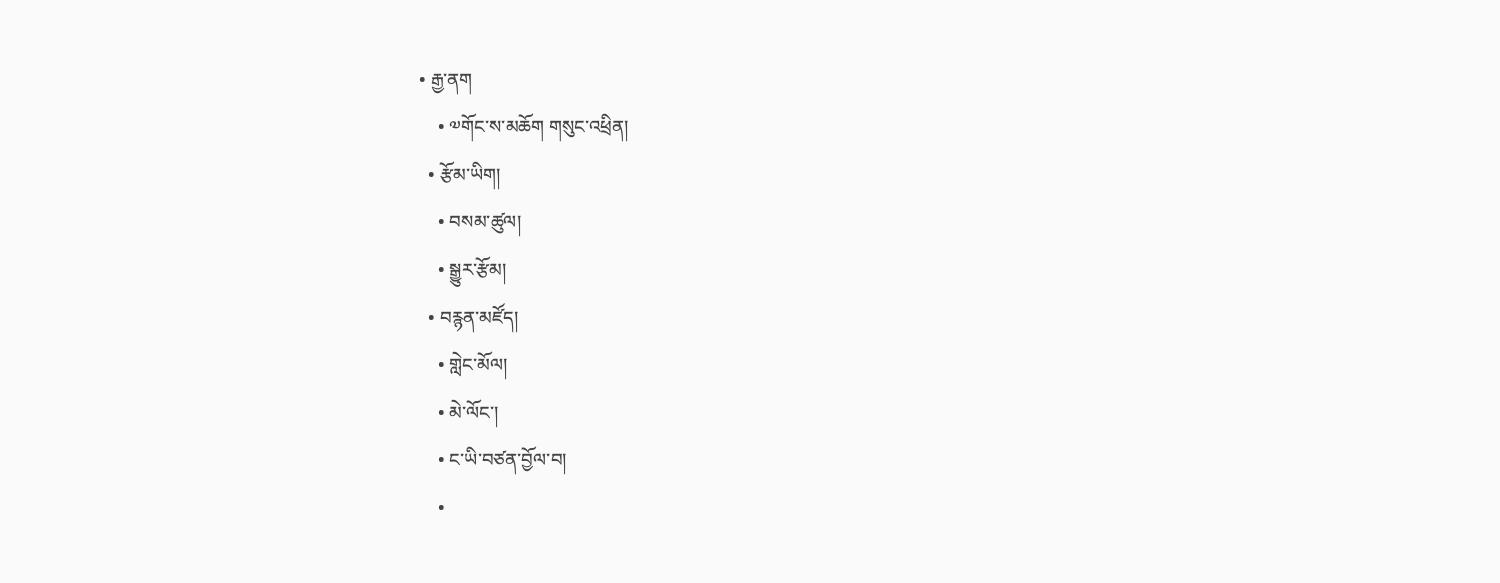• རྒྱ་ནག
    • ༧གོང་ས་མཆོག གསུང་འཕྲིན།
  • རྩོམ་ཡིག།
    • བསམ་ཚུལ།
    • སྒྱུར་རྩོམ།
  • བརྙན་མཛོད།
    • གླེང་མོལ།
    • མེ་ལོང་།
    • ང་ཡི་བཙན་བྱོལ་བ།
    •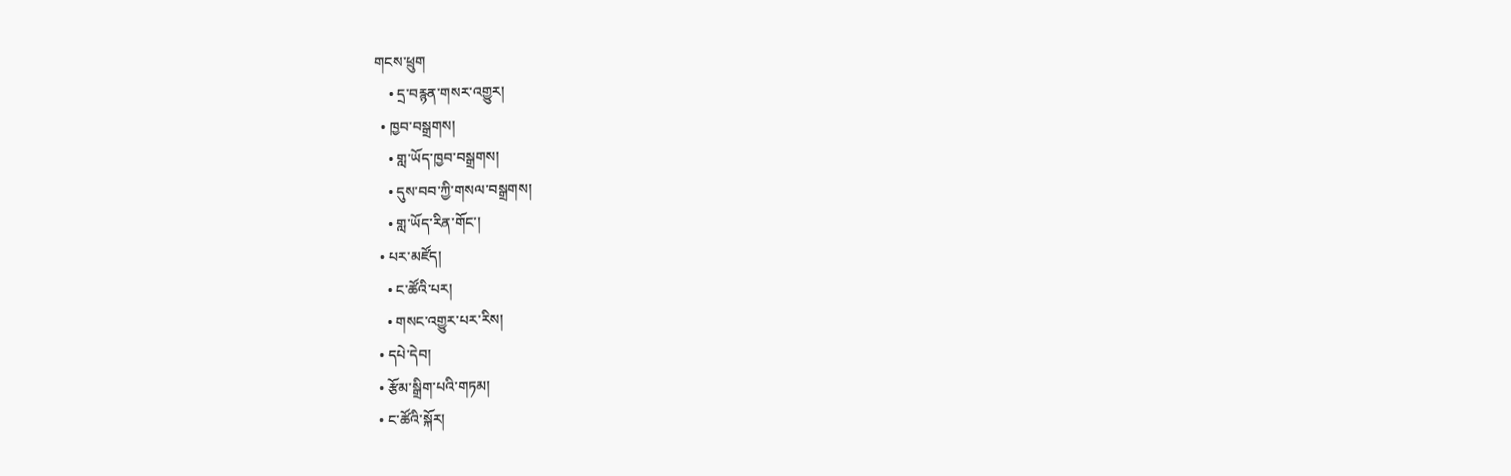གངས་ཕྲུག
    • དྲ་བརྙན་གསར་འགྱུར།
  • ཁྱབ་བསྒྲགས།
    • གླ་ཡོད་ཁྱབ་བསྒྲགས།
    • དུས་བབ་ཀྱི་གསལ་བསྒྲགས།
    • གླ་ཡོད་རིན་གོང་།
  • པར་མཛོད།
    • ང་ཚོའི་པར།
    • གསང་འགྱུར་པར་རིས།
  • དཔེ་དེབ།
  • རྩོམ་སྒྲིག་པའི་གཏམ།
  • ང་ཚོའི་སྐོར།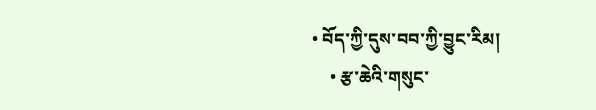• བོད་ཀྱི་དུས་བབ་ཀྱི་བྱུང་རིམ།
    • རྩ་ཆེའི་གསུང་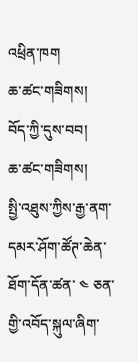འཕྲིན་ཁག
ཆ་ཚང་གཟིགས།
བོད་ཀྱི་དུས་བབ།
ཆ་ཚང་གཟིགས།
སྤྱི་འཐུས་ཀྱིས་རྒྱ་ནག་དམར་ཤོག་ཚོཊ་ཆེན་ཐོག་དོན་ཚན་ ༤ ཅན་གྱི་འབོད་སྐུལ་ཞིག་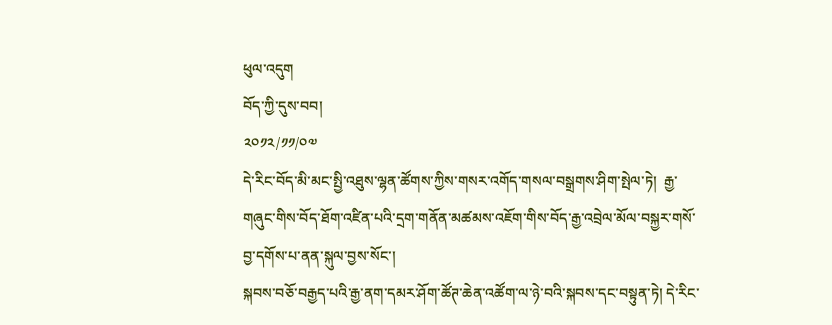ཕུལ་འདུག
བོད་ཀྱི་དུས་བབ།
༢༠༡༢/༡༡/༠༧
དེ་རིང་བོད་མི་མང་སྤྱི་འཐུས་ལྷན་ཚོགས་ཀྱིས་གསར་འགོད་གསལ་བསྒྲགས་ཤིག་སྤེལ་ཏེ།  རྒྱ་གཞུང་གིས་བོད་ཐོག་འཛིན་པའི་དྲག་གནོན་མཚམས་འཇོག་གིས་བོད་རྒྱ་འབྲེལ་མོལ་བསྐྱར་གསོ་བྱ་དགོས་པ་ནན་སྐུལ་བྱས་སོང་།
སྐབས་བཅོ་བརྒྱད་པའི་རྒྱ་ནག་དམར་ཤོག་ཚོཊ་ཆེན་འཚོག་ལ་ཉེ་བའི་སྐབས་དང་བསྟུན་ཏེ། དེ་རིང་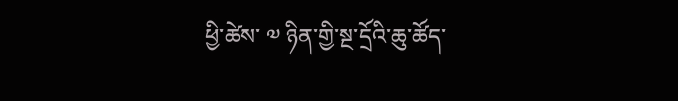ཕྱི་ཚེས་ ༧ ཉིན་གྱི་སྔ་དྲོའི་ཆུ་ཚོད་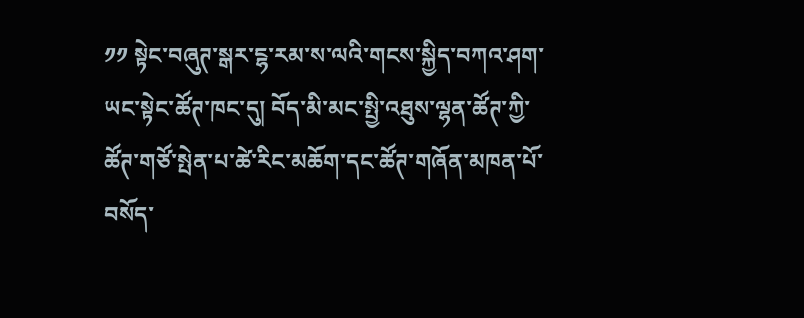༡༡ སྟེང་བཞུཊ་སྒར་ངྷ་རམ་ས་ལའི་གངས་སྐྱིད་བཀའ་ཤག་ཡང་སྟེང་ཚོཊ་ཁང་དུ། བོད་མི་མང་སྤྱི་འཐུས་ལྷན་ཚོཊ་ཀྱི་ཚོཊ་གཙོ་སྤེན་པ་ཚེ་རིང་མཆོག་དང་ཚོཊ་གཞོན་མཁན་པོ་བསོད་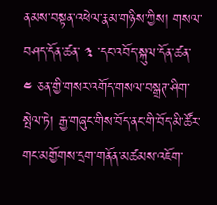ནམས་བསྟན་འཕེལ་རྣམ་གཉིས་ཀྱིས། གསལ་བཤད་དོན་ཚན་ ༣ ་དང་འབོད་སྐུལ་དོན་ཚན་ ༤ ཅན་གྱི་གསར་འགོད་གསལ་བསྒྲཊ་ཤིག་སྤེལ་ཏེ། རྒྱ་གཞུང་གིས་བོད་ནང་གི་བོད་མི་ཚོར་གང་མགྱོགས་དྲག་གནོན་མཚམས་འཇོག་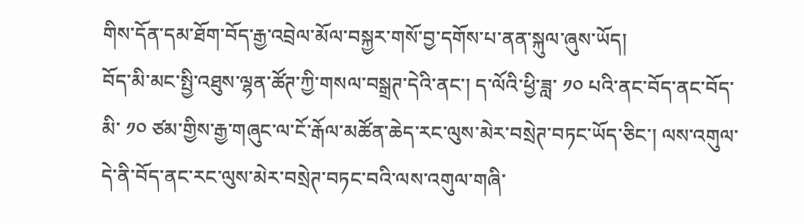གིས་དོན་དམ་ཐོག་བོད་རྒྱ་འབྲེལ་མོལ་བསྐྱར་གསོ་བྱ་དགོས་པ་ནན་སྐུལ་ཞུས་ཡོད།
བོད་མི་མང་སྤྱི་འཐུས་ལྷན་ཚོཊ་ཀྱི་གསལ་བསྒྲཊ་དེའི་ནང་། ད་ལོའི་ཕྱི་ཟླ་ ༡༠ པའི་ནང་བོད་ནང་བོད་མི་ ༡༠ ཙམ་གྱིས་རྒྱ་གཞུང་ལ་ངོ་རྒོལ་མཚོན་ཆེད་རང་ལུས་མེར་བསྲེཊ་བཏང་ཡོད་ཅིང་། ལས་འགུལ་དེ་ནི་བོད་ནང་རང་ལུས་མེར་བསྲེཊ་བཏང་བའི་ལས་འགུལ་གཞི་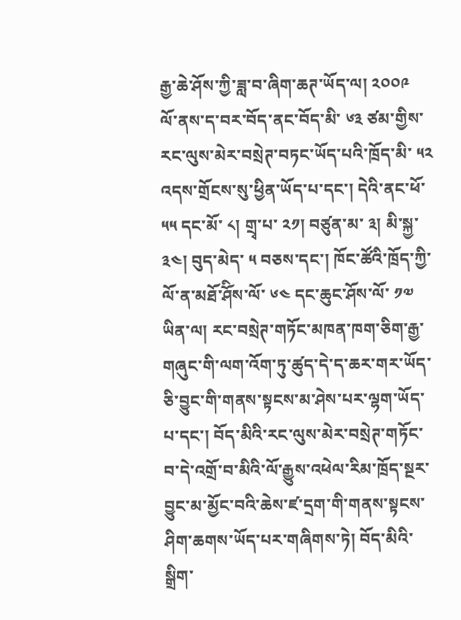རྒྱ་ཆེ་ཤོས་ཀྱི་ཟླ་བ་ཞིག་ཆཊ་ཡོད་ལ། ༢༠༠༩ ལོ་ནས་ད་བར་བོད་ནང་བོད་མི་ ༦༣ ཙམ་གྱིས་རང་ལུས་མེར་བསྲེཊ་བཏང་ཡོད་པའི་ཁྲོད་མི་ ༥༢ འདས་གྲོངས་སུ་ཕྱིན་ཡོད་པ་དང་། དེའི་ནང་ཕོ་ ༥༥ དང་མོ་ ༨། གྲྭ་པ་ ༢༡། བཙུན་མ་ ༣། མི་སྐྱ་ ༣༤། བུད་མེད་ ༥ བཅས་དང་། ཁོང་ཚོའི་ཁྲོད་ཀྱི་ལོ་ན་མཐོ་ཤོིས་ལོ་ ༦༤ དང་ཆུང་ཤོས་ལོ་ ༡༧  ཡིན་ལ། རང་བསྲེཊ་གཏོང་མཁན་ཁག་ཅིག་རྒྱ་གཞུང་གི་ལག་འོག་ཏུ་ཚུད་དེ་ད་ཆར་གར་ཡོད་ཅི་བྱུང་གི་གནས་སྟངས་མ་ཤེས་པར་ལྷག་ཡོད་པ་དང་། བོད་མིའི་རང་ལུས་མེར་བསྲེཊ་གཏོང་བ་དེ་འགྲོ་བ་མིའི་ལོ་རྒྱུས་འཕེལ་རིམ་ཁྲོད་སྔར་བྱུང་མ་མྱོང་བའི་ཆེས་ཛ་དྲག་གི་གནས་སྟངས་ཤིག་ཆགས་ཡོད་པར་གཞིགས་ཏེ། བོད་མིའི་སྒྲིག་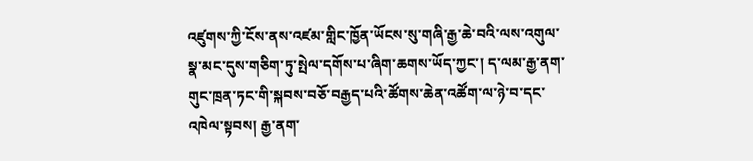འཛུགས་ཀྱི་ངོས་ནས་འཛམ་གླིང་ཁྱོན་ཡོངས་སུ་གཞི་རྒྱ་ཆེ་བའི་ལས་འགུལ་སྣ་མང་དུས་གཅིག་ཏུ་སྤེལ་དགོས་པ་ཞིག་ཆགས་ཡོད་ཀྱང་། ད་ལམ་རྒྱ་ནག་གུང་ཁྲན་ཏང་གི་སྐབས་བཅོ་བརྒྱད་པའི་ཚོགས་ཆེན་འཚོག་ལ་ཉེ་བ་དང་འཁེལ་སྟབས། རྒྱ་ནག་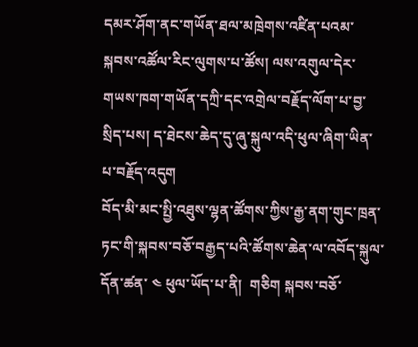དམར་ཤོག་ནང་གཡོན་ཐལ་མཁྲེགས་འཛིན་པའམ་སྐབས་འཚོལ་རིང་ལུགས་པ་ཚོས། ལས་འགུལ་དེར་གཡས་ཁག་གཡོན་དཀྲི་དང་འགྲེལ་བརྗོད་ལོག་པ་བྱ་སྲིད་པས། ད་ཐེངས་ཆེད་དུ་ཞུ་སྐུལ་འདི་ཕུལ་ཞིག་ཡིན་པ་བརྗོད་འདུག
བོད་མི་མང་སྤྱི་འཐུས་ལྷན་ཚོགས་ཀྱིས་རྒྱ་ནག་གུང་ཁྲན་ཏང་གི་སྐབས་བཅོ་བརྒྱད་པའི་ཚོགས་ཆེན་ལ་འབོད་སྐུལ་དོན་ཚན་ ༤ ཕུལ་ཡོད་པ་ནི།  གཅིག སྐབས་བཅོ་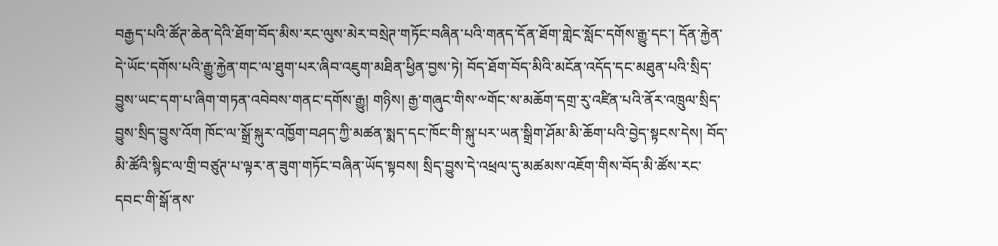བརྒྱད་པའི་ཚོཊ་ཆེན་དེའི་ཐོག་བོད་མིས་རང་ལུས་མེར་བསྲེཊ་གཏོང་བཞིན་པའི་གནད་དོན་ཐོག་གླེང་སློང་དགོས་རྒྱུ་དང་། དོན་རྐྱེན་དེ་ཡོང་དགོས་པའི་རྒྱུ་རྐྱེན་གང་ལ་ཐུག་པར་ཞིབ་འཇུག་མཐིན་ཕྱིན་བྱས་ཏེ། བོད་ཐོག་བོད་མིའི་མངོན་འདོད་དང་མཐུན་པའི་སྲིད་བྱུས་ཡང་དག་པ་ཞིག་གཏན་འབེབས་གནང་དགོས་རྒྱུ། གཉིས། རྒྱ་གཞུང་གིས་༸གོང་ས་མཆོག་དགྲ་རུ་འཛིན་པའི་ནོར་འཁྲུལ་སྲིད་བྱུས་སྲིད་བྱུས་འོག ཁོང་ལ་སྒྲོ་སྐུར་འཁྱོག་བཤད་ཀྱི་མཚན་སྨད་དང་ཁོང་གི་སྐུ་པར་ཡན་སྒྲིག་ཤོམ་མི་ཆོག་པའི་བྱེད་སྟངས་དེས། བོད་མི་ཚོའི་སྙིང་ལ་གྲི་བཙུཊ་པ་ལྟར་ན་ཟུག་གཏོང་བཞིན་ཡོད་སྟབས། སྲིད་བྱུས་དེ་འཕྲལ་དུ་མཚམས་འཇོག་གིས་བོད་མི་ཚོས་རང་དབང་གི་སྒོ་ནས་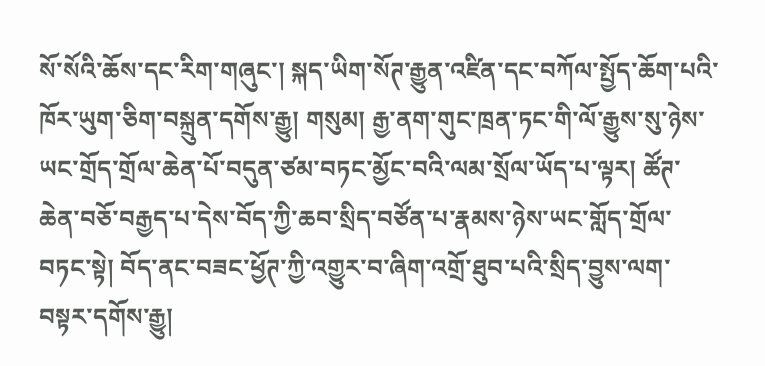སོ་སོའི་ཆོས་དང་རིག་གཞུང་། སྐད་ཡིག་སོཊ་རྒྱུན་འཛིན་དང་བཀོལ་སྤྱོད་ཆོག་པའི་ཁོར་ཡུག་ཅིག་བསྐྲུན་དགོས་རྒྱུ། གསུམ། རྒྱ་ནག་གུང་ཁྲན་ཏང་གི་ལོ་རྒྱུས་སུ་ཉེས་ཡང་གྲོད་གྲོལ་ཆེན་པོ་བདུན་ཙམ་བཏང་མྱོང་བའི་ལམ་སྲོལ་ཡོད་པ་ལྟར། ཚོཊ་ཆེན་བཅོ་བརྒྱད་པ་དེས་བོད་ཀྱི་ཆབ་སྲིད་བཙོན་པ་རྣམས་ཉེས་ཡང་གློད་གྲོལ་བཏང་སྟེ། བོད་ནང་བཟང་ཕྱོཊ་ཀྱི་འགྱུར་བ་ཞིག་འགྲོ་ཐུབ་པའི་སྲིད་བྱུས་ལག་བསྟར་དགོས་རྒྱུ།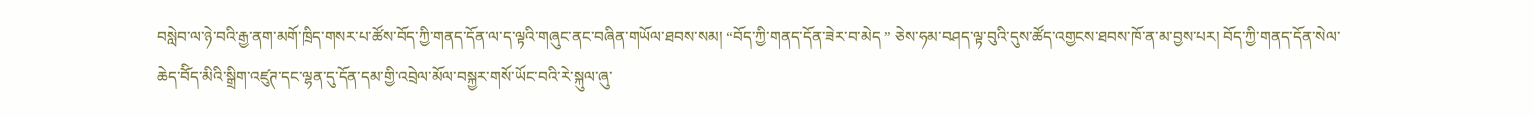བསླེབ་ལ་ཉེ་བའི་རྒྱ་ནག་མགོ་ཁྲིད་གསར་པ་ཚོས་བོད་ཀྱི་གནད་དོན་ལ་ད་ལྟའི་གཞུང་ནང་བཞིན་གཡོལ་ཐབས་སམ། “བོད་ཀྱི་གནད་དོན་ཟེར་བ་མེད ” ཅེས་ཧམ་བཤད་ལྟ་བུའི་དུས་ཚོད་འགྱངས་ཐབས་ཁོ་ན་མ་བྱས་པར། བོད་ཀྱི་གནད་དོན་སེལ་ཆེད་བོིད་མིའི་སྒྲིག་འཛུཊ་དང་ལྷན་དུ་དོན་དམ་གྱི་འབྲེལ་མོལ་བསྐྱར་གསོ་ཡོང་བའི་རེ་སྐུལ་ཞུ་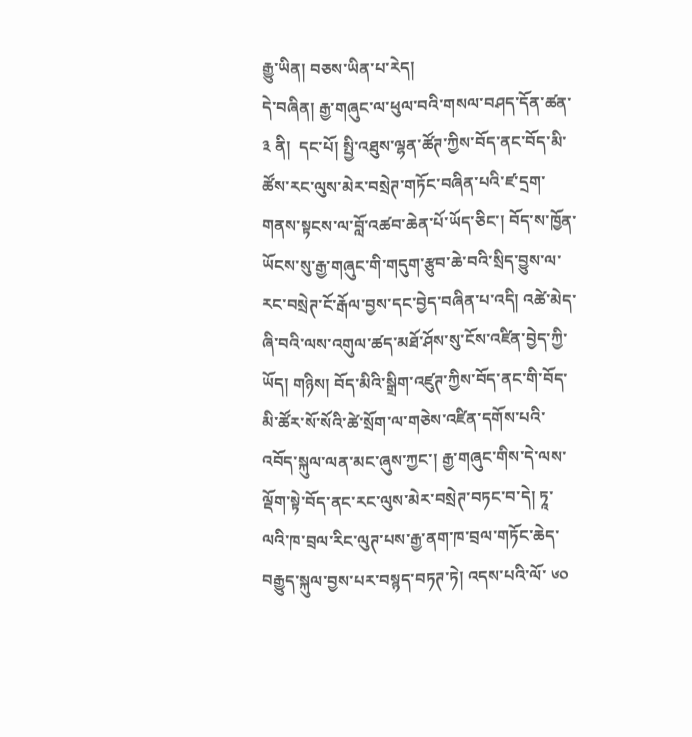རྒྱུ་ཡིན། བཅས་ཡིན་པ་རེད།
དེ་བཞིན། རྒྱ་གཞུང་ལ་ཕུལ་བའི་གསལ་བཤད་དོན་ཚན་ ༣ ནི།  དང་པོ། སྤྱི་འཐུས་ལྷན་ཚོཊ་ཀྱིས་བོད་ནང་བོད་མི་ཚོས་རང་ལུས་མེར་བསྲེཊ་གཏོང་བཞིན་པའི་ཛ་དྲག་གནས་སྟངས་ལ་བློ་འཚབ་ཆེན་པོ་ཡོད་ཅིང་། བོད་ས་ཁྱོན་ཡོངས་སུ་རྒྱ་གཞུང་གི་གདུག་རྩུབ་ཆེ་བའི་སྲིད་བྱུས་ལ་རང་བསྲེཊ་ངོ་རྒོལ་བྱས་དང་བྱེད་བཞིན་པ་འདི། འཚེ་མེད་ཞི་བའི་ལས་འགུལ་ཚད་མཐོ་ཤོས་སུ་ངོས་འཛིན་བྱེད་ཀྱི་ཡོད། གཉིས། བོད་མིའི་སྒྲིག་འཛུཊ་ཀྱིས་བོད་ནང་གི་བོད་མི་ཚོར་སོ་སོའི་ཚེ་སྲོག་ལ་གཅེས་འཛིན་དགོས་པའི་འབོད་སྐུལ་ལན་མང་ཞུས་ཀྱང་། རྒྱ་གཞུང་གིས་དེ་ལས་ལྡོག་སྟེ་བོད་ནང་རང་ལུས་མེར་བསྲེཊ་བཏང་བ་དེ། ཏཱ་ལའི་ཁ་བྲལ་རིང་ལུཊ་པས་རྒྱ་ནག་ཁ་བྲལ་གཏོང་ཆེད་བརྒྱུད་སྐུལ་བྱས་པར་བསྙད་བཏཊ་ཏེ། འདས་པའི་ལོ་ ༦༠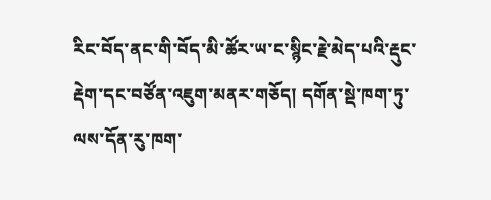རིང་བོད་ནང་གི་བོད་མི་ཚོར་ཡ་ང་སྙིང་རྗེ་མེད་པའི་རྡུང་རྡེག་དང་བཙོན་འཇུག་མནར་གཅོད། དགོན་སྡེ་ཁག་ཏུ་ལས་དོན་རུ་ཁག་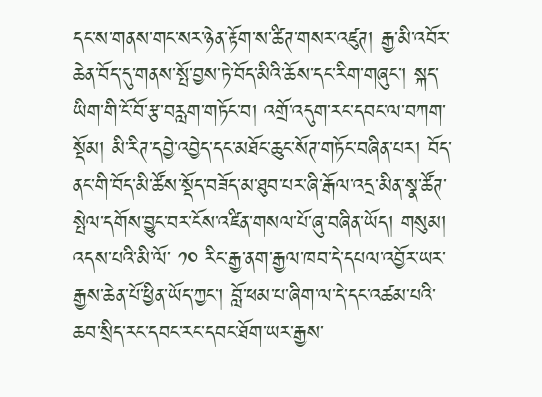དང་ས་གནས་གང་སར་ཉེན་རྟོག་ས་ཚིཊ་གསར་འཛུཊ། རྒྱ་མི་འབོར་ཆེན་བོད་དུ་གནས་སྤོ་བྱས་ཏེ་བོད་མིའི་ཆོས་དང་རིག་གཞུང་། སྐད་ཡིག་གི་ངོ་བོ་རྩ་བརླག་གཏོང་བ། འགྲོ་འདུག་རང་དབང་ལ་བཀག་སྡོམ། མི་རིཊ་དབྱེ་འབྱེད་དང་མཐོང་ཆུང་སོཊ་གཏོང་བཞིན་པར། བོད་ནང་གི་བོད་མི་ཚོས་སྡོད་བཟོད་མ་ཐུབ་པར་ཞི་རྒོལ་འདྲ་མིན་སྣ་ཚོཊ་སྤེལ་དགོས་བྱུང་བར་ངོས་འཛིན་གསལ་པོ་ཞུ་བཞིན་ཡོད། གསུམ། འདས་པའི་མི་ལོ་ ༡༠ རིང་རྒྱ་ནག་རྒྱལ་ཁབ་དེ་དཔལ་འབྱོར་ཡར་རྒྱས་ཆེན་པོ་ཕྱིན་ཡོད་ཀྱང་། བློ་ཕམ་པ་ཞིག་ལ་དེ་དང་འཚམ་པའི་ཆབ་སྲིད་རང་དབང་རང་དབང་ཐོག་ཡར་རྒྱས་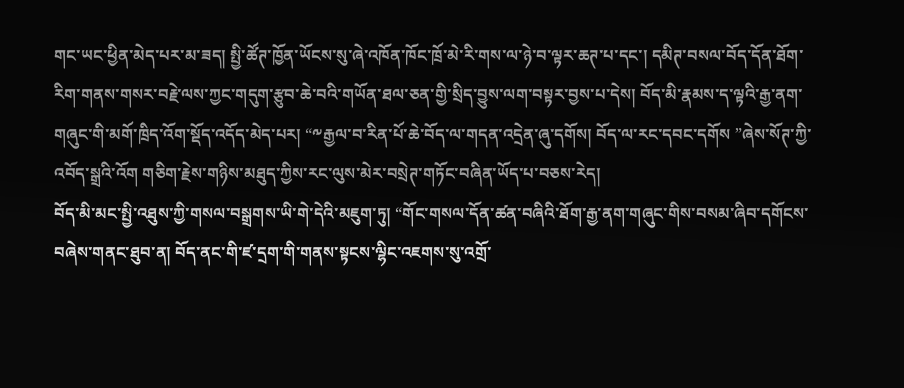གང་ཡང་ཕྱིན་མེད་པར་མ་ཟད། སྤྱི་ཚོཊ་ཁྱོན་ཡོངས་སུ་ཞེ་འཁོན་ཁོང་ཁྲོ་མེ་རི་གས་ལ་ཉེ་བ་ལྟར་ཆཊ་པ་དང་། དམིཊ་བསལ་བོད་དོན་ཐོག་རིག་གནས་གསར་བརྗེ་ལས་ཀྱང་གདུག་རྩུབ་ཆེ་བའི་གཡོན་ཐལ་ཅན་གྱི་སྲིད་བྱུས་ལག་བསྟར་བྱས་པ་དེས། བོད་མི་རྣམས་ད་ལྟའི་རྒྱ་ནག་གཞུང་གི་མགོ་ཁྲིད་འོག་སྡོད་འདོད་མེད་པར། “༸རྒྱལ་བ་རིན་པོ་ཆེ་བོད་ལ་གདན་འདྲེན་ཞུ་དགོས། བོད་ལ་རང་དབང་དགོས ”ཞེས་སོཊ་ཀྱི་འབོད་སྒྲའི་འོག གཅིག་རྗེས་གཉིས་མཐུད་ཀྱིས་རང་ལུས་མེར་བསྲེཊ་གཏོང་བཞིན་ཡོད་པ་བཅས་རེད།
བོད་མི་མང་སྤྱི་འཐུས་ཀྱི་གསལ་བསྒྲགས་ཡི་གེ་དེའི་མཇུག་ཏུ། “གོང་གསལ་དོན་ཚན་བཞིའི་ཐོག་རྒྱ་ནག་གཞུང་གིས་བསམ་ཞིབ་དགོངས་བཞེས་གནང་ཐུབ་ན། བོད་ནང་གི་ཛ་དྲག་གི་གནས་སྟངས་ལྷིང་འཇགས་སུ་འགྲོ་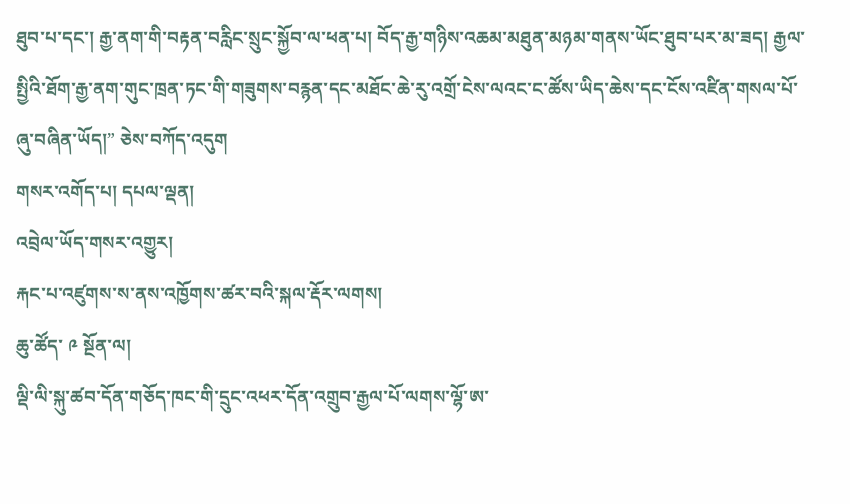ཐུབ་པ་དང་། རྒྱ་ནག་གི་བརྟན་བརླིང་སྲུང་སྐྱོབ་ལ་ཕན་པ། བོད་རྒྱ་གཉིས་འཆམ་མཐུན་མཉམ་གནས་ཡོང་ཐུབ་པར་མ་ཟད། རྒྱལ་སྤྱིའི་ཐོག་རྒྱ་ནག་གུང་ཁྲན་ཏང་གི་གཟུགས་བརྙན་དང་མཐོང་ཆེ་རུ་འགྲོ་ངེས་ལའང་ང་ཚོས་ཡིད་ཆེས་དང་ངོས་འཛིན་གསལ་པོ་ཞུ་བཞིན་ཡོད།” ཅེས་བཀོད་འདུག
གསར་འགོད་པ། དཔལ་ལྡན།
འབྲེལ་ཡོད་གསར་འགྱུར།
རྐང་པ་འཛུགས་ས་ནས་འཁྱོགས་ཚར་བའི་སྐལ་རྡོར་ལགས།
ཆུ་ཚོད་ ༩ སྔོན་ལ།
ལྡི་ལི་སྐུ་ཚབ་དོན་གཅོད་ཁང་གི་དྲུང་འཕར་དོན་འགྲུབ་རྒྱལ་པོ་ལགས་ལྷོ་ཨ་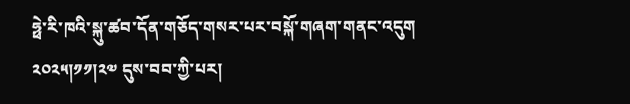ཧྥེ་རི་ཁའི་སྐུ་ཚབ་དོན་གཅོད་གསར་པར་བསྐོ་གཞག་གནང་འདུག ༢༠༢༥།༡༡།༢༧ དུས་བབ་ཀྱི་པར།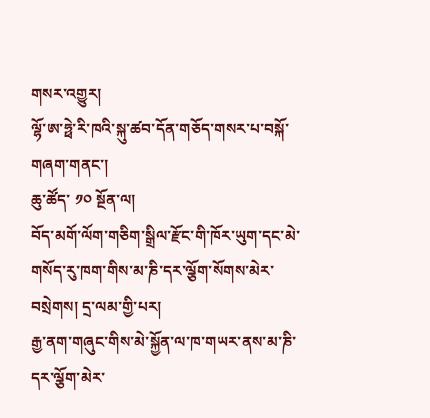གསར་འགྱུར།
ལྷོ་ཨ་ཧྥེ་རི་ཁའི་སྐུ་ཚབ་དོན་གཅོད་གསར་པ་བསྐོ་གཞག་གནང་།
ཆུ་ཚོད་ ༡༠ སྔོན་ལ།
བོད་མགོ་ལོག་གཅིག་སྒྲིལ་རྫོང་གི་ཁོར་ཡུག་དང་མེ་གསོད་རུ་ཁག་གིས་མ་ཎི་དར་ལྕོག་སོགས་མེར་བསྲེགས། དྲ་ལམ་གྱི་པར།
རྒྱ་ནག་གཞུང་གིས་མེ་སྐྱོན་ལ་ཁ་གཡར་ནས་མ་ཎི་དར་ལྕོག་མེར་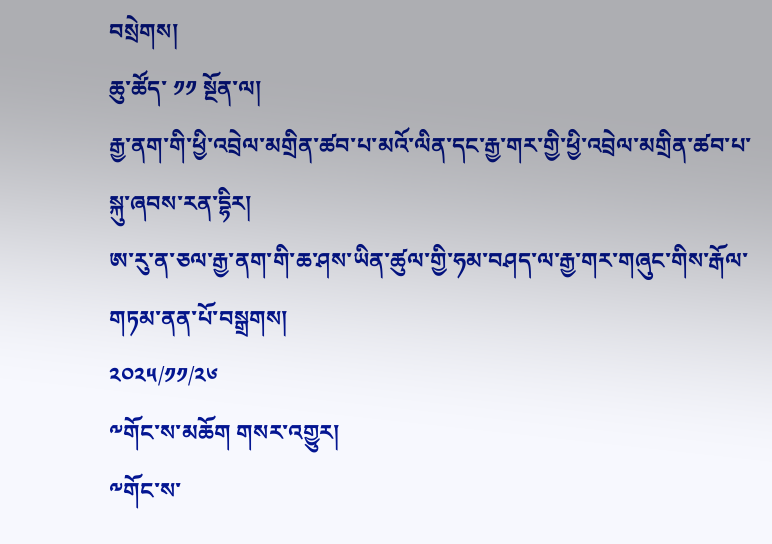བསྲེགས།
ཆུ་ཚོད་ ༡༡ སྔོན་ལ།
རྒྱ་ནག་གི་ཕྱི་འབྲེལ་མགྲིན་ཚབ་པ་མའོ་ལིན་དང་རྒྱ་གར་གྱི་ཕྱི་འབྲེལ་མགྲིན་ཚབ་པ་སྐུ་ཞབས་རན་དྷིར།
ཨ་རུ་ན་ཅལ་རྒྱ་ནག་གི་ཆ་ཤས་ཡིན་ཚུལ་གྱི་ཧམ་བཤད་ལ་རྒྱ་གར་གཞུང་གིས་རྒོལ་གཏམ་ནན་པོ་བསྒྲགས།
༢༠༢༥/༡༡/༢༦
༸གོང་ས་མཆོག གསར་འགྱུར།
༸གོང་ས་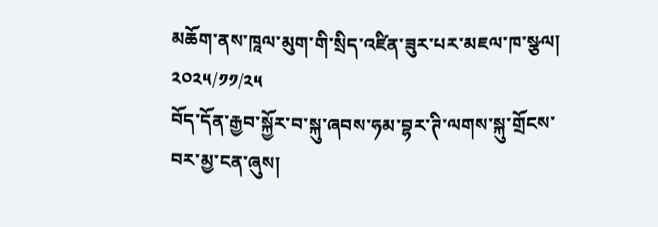མཆོག་ནས་ཁཱལ་མུག་གི་སྲིད་འཛིན་ཟུར་པར་མཇལ་ཁ་སྩལ།
༢༠༢༥/༡༡/༢༥
བོད་དོན་རྒྱབ་སྐྱོར་བ་སྐུ་ཞབས་ཧམ་བྷར་ཊི་ལགས་སྐུ་གྲོངས་བར་མྱ་ངན་ཞུས།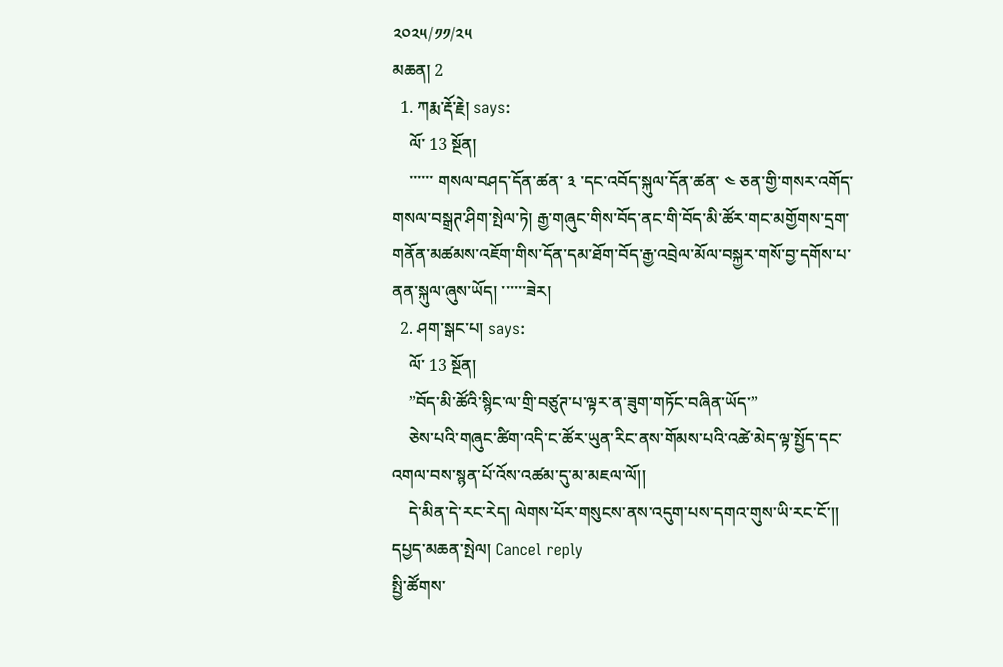༢༠༢༥/༡༡/༢༥
མཆན། 2
  1. ཀརྨ་རྡོ་རྗེ། says:
    ལོ་ 13 སྔོན།
    ་་་་་་ གསལ་བཤད་དོན་ཚན་ ༣ ་དང་འབོད་སྐུལ་དོན་ཚན་ ༤ ཅན་གྱི་གསར་འགོད་གསལ་བསྒྲཊ་ཤིག་སྤེལ་ཏེ། རྒྱ་གཞུང་གིས་བོད་ནང་གི་བོད་མི་ཚོར་གང་མགྱོགས་དྲག་གནོན་མཚམས་འཇོག་གིས་དོན་དམ་ཐོག་བོད་རྒྱ་འབྲེལ་མོལ་བསྐྱར་གསོ་བྱ་དགོས་པ་ནན་སྐུལ་ཞུས་ཡོད། ་་་་་་ཟེར།
  2. ཤག་སྒང་པ། says:
    ལོ་ 13 སྔོན།
    ”བོད་མི་ཚོའི་སྙིང་ལ་གྲི་བཙུཊ་པ་ལྟར་ན་ཟུག་གཏོང་བཞིན་ཡོད་”
    ཅེས་པའི་གཞུང་ཚིག་འདི་ང་ཚོར་ཡུན་རིང་ནས་གོམས་པའི་འཚེ་མེད་ལྟ་སྤྱོད་དང་འགལ་བས་སྙན་པོ་འོས་འཚམ་དུ་མ་མཇལ་ལོ།།
    དེ་མིན་དེ་རང་རེད། ལེགས་པོར་གསུངས་ནས་འདུག་པས་དགའ་གུས་ཡི་རང་ངོ་།།
དཔྱད་མཆན་སྤེལ། Cancel reply
སྤྱི་ཚོགས་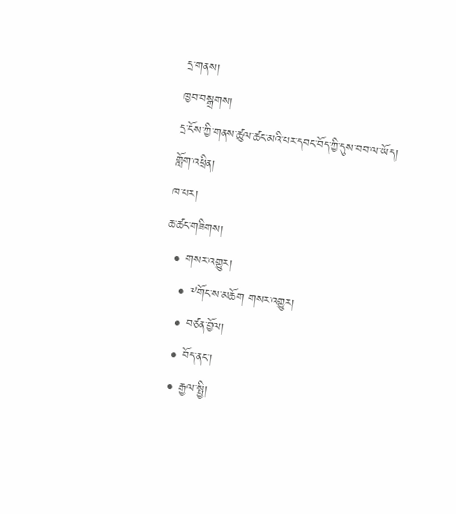དྲ་གནས།
ཁྱབ་བསྒྲགས།
དྲ་ངོས་ཀྱི་གནས་ཚུལ་ཚང་མའི་པར་དབང་བོད་ཀྱི་དུས་བབ་ལ་ཡོད།
གློག་འཕྲིན།
ཁ་པར།
ཆ་ཚང་གཟིགས།
  • གསར་འགྱུར།
    • ༸གོང་ས་མཆོག གསར་འགྱུར།
    • བཙན་བྱོལ།
    • བོད་ནང་།
    • རྒྱལ་སྤྱི།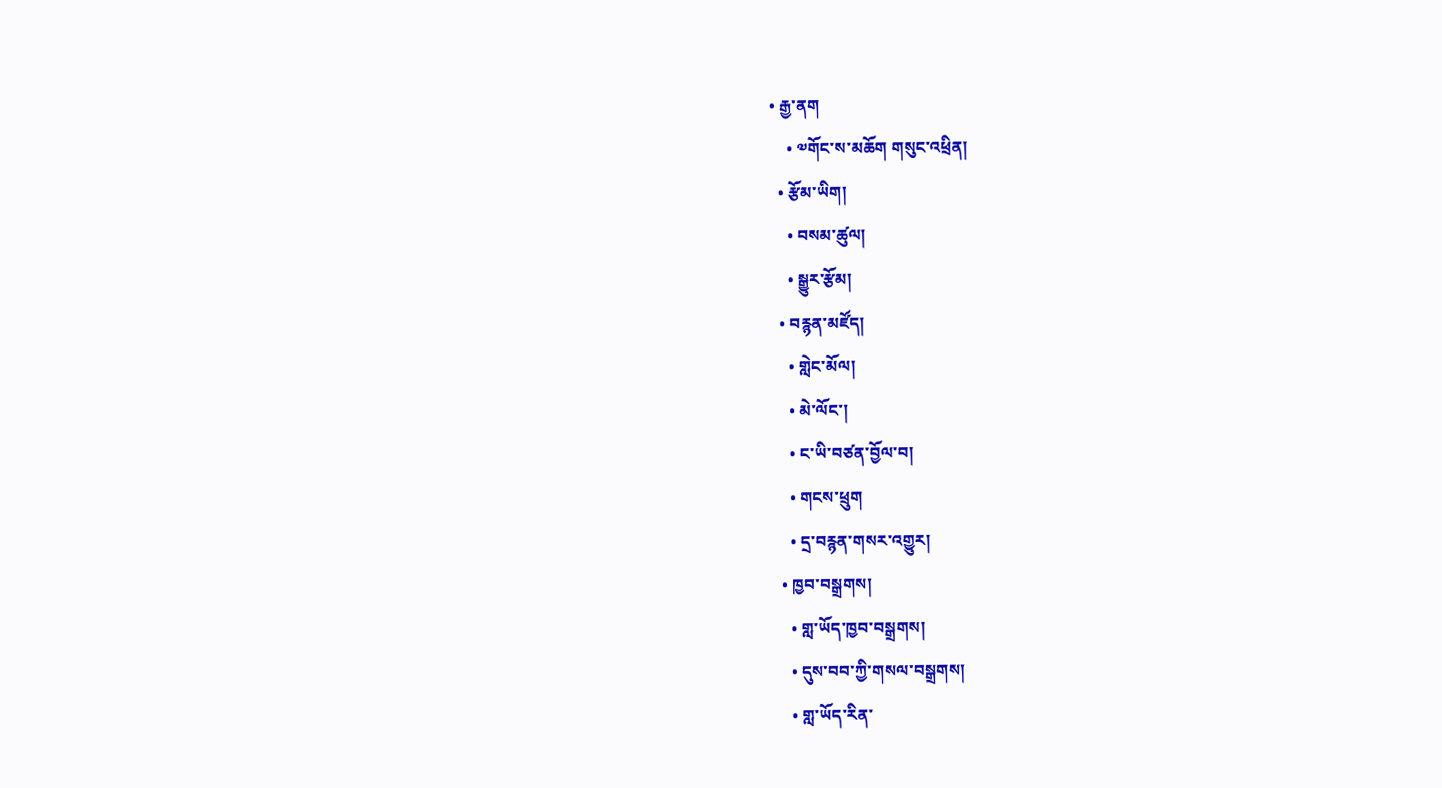• རྒྱ་ནག
    • ༧གོང་ས་མཆོག གསུང་འཕྲིན།
  • རྩོམ་ཡིག།
    • བསམ་ཚུལ།
    • སྒྱུར་རྩོམ།
  • བརྙན་མཛོད།
    • གླེང་མོལ།
    • མེ་ལོང་།
    • ང་ཡི་བཙན་བྱོལ་བ།
    • གངས་ཕྲུག
    • དྲ་བརྙན་གསར་འགྱུར།
  • ཁྱབ་བསྒྲགས།
    • གླ་ཡོད་ཁྱབ་བསྒྲགས།
    • དུས་བབ་ཀྱི་གསལ་བསྒྲགས།
    • གླ་ཡོད་རིན་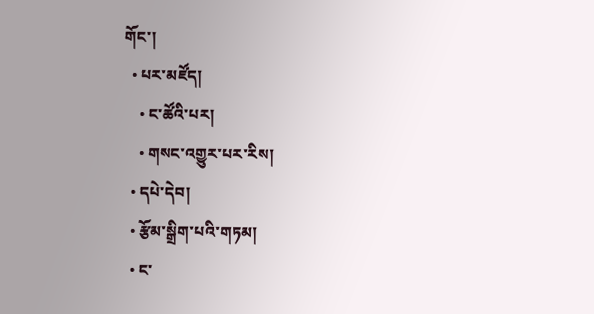གོང་།
  • པར་མཛོད།
    • ང་ཚོའི་པར།
    • གསང་འགྱུར་པར་རིས།
  • དཔེ་དེབ།
  • རྩོམ་སྒྲིག་པའི་གཏམ།
  • ང་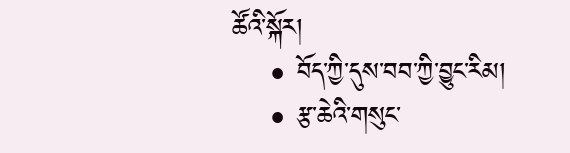ཚོའི་སྐོར།
    • བོད་ཀྱི་དུས་བབ་ཀྱི་བྱུང་རིམ།
    • རྩ་ཆེའི་གསུང་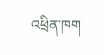འཕྲིན་ཁག